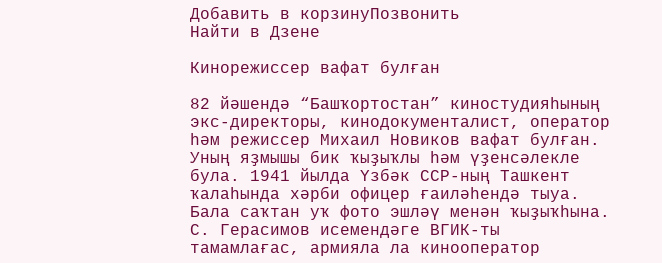Добавить в корзинуПозвонить
Найти в Дзене

Кинорежиссер вафат булған

82 йәшендә “Башҡортостан” киностудияһының экс-директоры, кинодокументалист, оператор һәм режиссер Михаил Новиков вафат булған. Уның яҙмышы бик ҡыҙыҡлы һәм үҙенсәлекле була. 1941 йылда Үзбәк ССР-ның Ташкент ҡалаһында хәрби офицер ғаиләһендә тыуа. Бала саҡтан уҡ фото эшләү менән ҡыҙыҡһына. С. Герасимов исемендәге ВГИК-ты тамамлағас, армияла ла кинооператор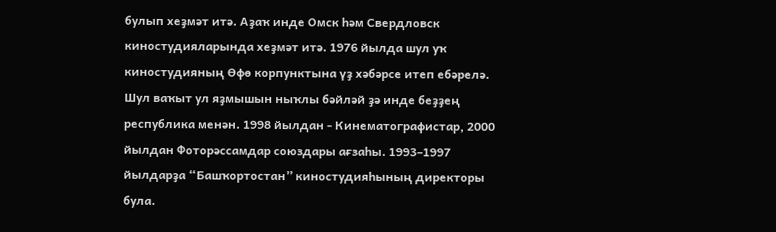булып хеҙмәт итә. Аҙаҡ инде Омск һәм Свердловск киностудияларында хеҙмәт итә. 1976 йылда шул уҡ киностудияның Өфө корпунктына үҙ хәбәрсе итеп ебәрелә. Шул ваҡыт ул яҙмышын ныҡлы бәйләй ҙә инде беҙҙең республика менән. 1998 йылдан - Кинематографистар, 2000 йылдан Фоторәссамдар союздары ағзаһы. 1993–1997 йылдарҙа “Башҡортостан” киностудияһының директоры була.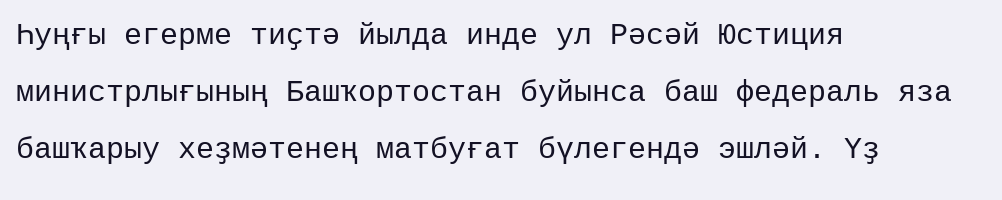Һуңғы егерме тиҫтә йылда инде ул Рәсәй Юстиция министрлығының Башҡортостан буйынса баш федераль яза башҡарыу хеҙмәтенең матбуғат бүлегендә эшләй. Үҙ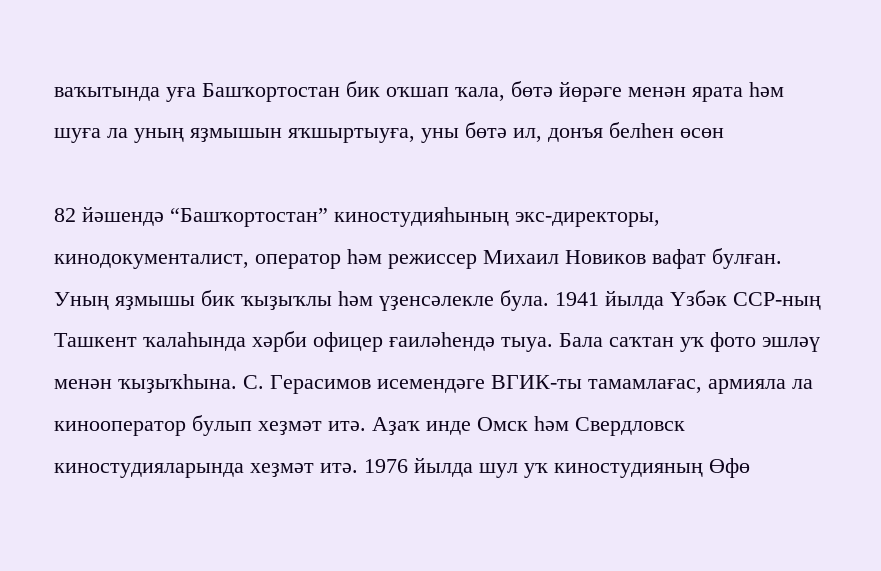ваҡытында уға Башҡортостан бик оҡшап ҡала, бөтә йөрәге менән ярата һәм шуға ла уның яҙмышын яҡшыртыуға, уны бөтә ил, донъя белһен өсөн

82 йәшендә “Башҡортостан” киностудияһының экс-директоры, кинодокументалист, оператор һәм режиссер Михаил Новиков вафат булған. Уның яҙмышы бик ҡыҙыҡлы һәм үҙенсәлекле була. 1941 йылда Үзбәк ССР-ның Ташкент ҡалаһында хәрби офицер ғаиләһендә тыуа. Бала саҡтан уҡ фото эшләү менән ҡыҙыҡһына. С. Герасимов исемендәге ВГИК-ты тамамлағас, армияла ла кинооператор булып хеҙмәт итә. Аҙаҡ инде Омск һәм Свердловск киностудияларында хеҙмәт итә. 1976 йылда шул уҡ киностудияның Өфө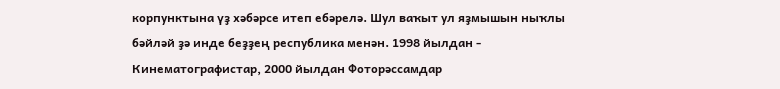корпунктына үҙ хәбәрсе итеп ебәрелә. Шул ваҡыт ул яҙмышын ныҡлы бәйләй ҙә инде беҙҙең республика менән. 1998 йылдан - Кинематографистар, 2000 йылдан Фоторәссамдар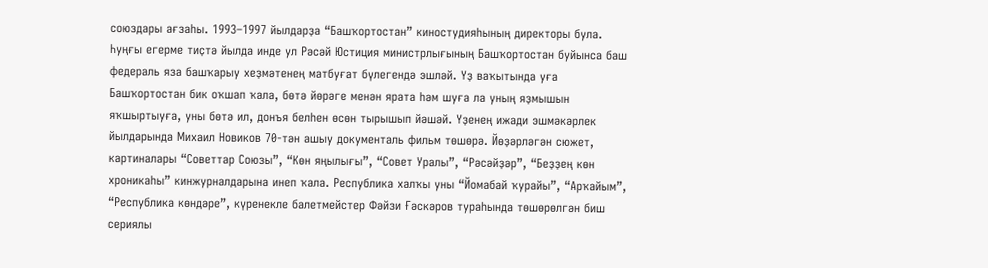союздары ағзаһы. 1993–1997 йылдарҙа “Башҡортостан” киностудияһының директоры була. Һуңғы егерме тиҫтә йылда инде ул Рәсәй Юстиция министрлығының Башҡортостан буйынса баш федераль яза башҡарыу хеҙмәтенең матбуғат бүлегендә эшләй. Үҙ ваҡытында уға Башҡортостан бик оҡшап ҡала, бөтә йөрәге менән ярата һәм шуға ла уның яҙмышын яҡшыртыуға, уны бөтә ил, донъя белһен өсөн тырышып йәшәй. Үҙенең ижади эшмәкәрлек йылдарында Михаил Новиков 70-тән ашыу документаль фильм төшөрә. Йөҙәрләгән сюжет, картиналары “Советтар Союзы”, “Көн яңылығы”, “Совет Уралы”, “Рәсәйҙәр”, “Беҙҙең көн хроникаһы” кинжурналдарына инеп ҡала. Республика халҡы уны “Йомабай ҡурайы”, “Арҡайым”, “Республика көндәре”, күренекле балетмейстер Фәйзи Ғәскәров тураһында төшөрөлгән биш сериялы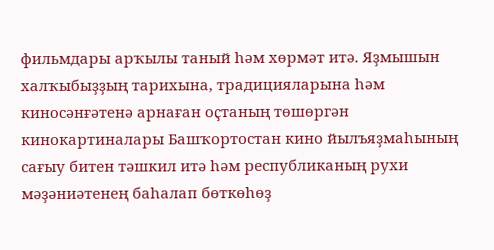фильмдары арҡылы таный һәм хөрмәт итә. Яҙмышын халҡыбыҙҙың тарихына, традицияларына һәм киносәнғәтенә арнаған оҫтаның төшөргән кинокартиналары Башҡортостан кино йылъяҙмаһының сағыу битен тәшкил итә һәм республиканың рухи мәҙәниәтенең баһалап бөткөһөҙ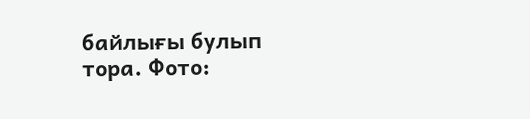байлығы булып тора. Фото: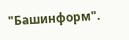"Башинформ".